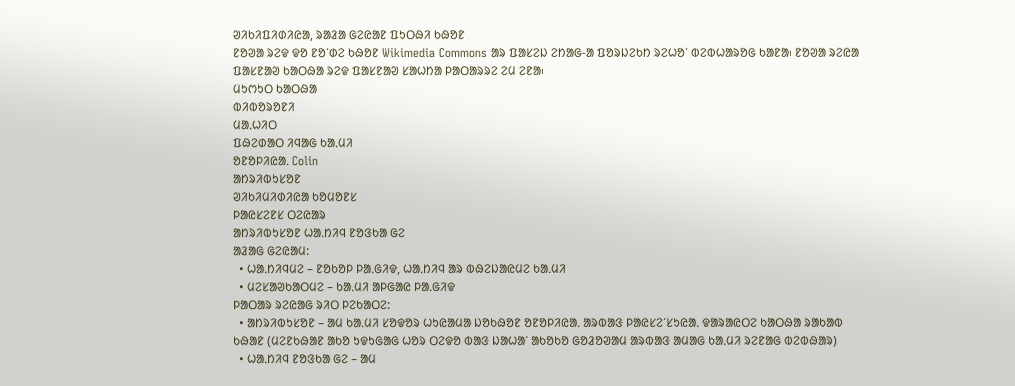ᱣᱤᱠᱤᱯᱤᱰᱤᱭᱟ, ᱨᱟᱲᱟ ᱜᱮᱭᱟᱱ ᱯᱩᱛᱷᱤ ᱠᱷᱚᱱ
ᱱᱚᱣᱟ ᱨᱮᱫ ᱫᱚ ᱱᱚᱸᱰᱮ ᱠᱷᱚᱱ Wikimedia Commons ᱟᱨ ᱯᱟᱥᱮᱡ ᱮᱴᱟᱜ-ᱟ ᱯᱚᱨᱡᱮᱠᱴ ᱨᱮᱦᱚᱸ ᱵᱮᱵᱦᱟᱨᱚᱜ ᱠᱟᱱᱟ᱾ ᱱᱚᱣᱟ ᱨᱮᱭᱟ ᱯᱟᱥᱱᱟᱣ ᱠᱟᱛᱷᱟ ᱨᱮᱫ ᱯᱟᱥᱱᱟᱣ ᱥᱟᱦᱴᱟ ᱞᱟᱛᱟᱨᱨᱮ ᱮᱢ ᱮᱱᱟ᱾
ᱢᱩᱬᱩᱛ ᱠᱟᱛᱷᱟ
ᱵᱤᱵᱚᱨᱚᱱᱤ
ᱢᱟᱹᱦᱤᱛ
ᱯᱷᱮᱰᱟᱛ ᱤᱧᱟᱜ ᱠᱟᱹᱢᱤ
ᱚᱱᱚᱞᱤᱭᱟᱹ Colin
ᱟᱴᱨᱤᱵᱩᱥᱚᱱ
ᱣᱤᱠᱤᱢᱤᱰᱤᱭᱟ ᱠᱚᱢᱚᱱᱥ
ᱞᱟᱭᱥᱮᱱᱥ ᱛᱮᱭᱟᱨ
ᱟᱴᱨᱤᱵᱩᱥᱚᱱ ᱦᱟᱹᱴᱤᱧ ᱱᱚᱝᱠᱟ ᱜᱮ
ᱟᱲᱟᱜ ᱜᱮᱭᱟᱢ:
  • ᱦᱟᱹᱴᱤᱧᱢᱮ – ᱱᱚᱠᱚᱞ ᱞᱟᱹᱜᱤᱫ, ᱦᱟᱹᱴᱤᱧ ᱟᱨ ᱵᱷᱮᱡᱟᱭᱢᱮ ᱠᱟᱹᱢᱤ
  • ᱢᱮᱥᱟᱣᱠᱟᱛᱢᱮ – ᱠᱟᱹᱢᱤ ᱟᱞᱜᱟᱭ ᱞᱟᱹᱜᱤᱫ
ᱞᱟᱛᱟᱨ ᱨᱮᱭᱟᱜ ᱨᱤᱛ ᱞᱮᱠᱟᱛᱮ:
  • ᱟᱴᱨᱤᱵᱩᱥᱚᱱ – ᱟᱢ ᱠᱟᱹᱢᱤ ᱥᱚᱫᱚᱨ ᱦᱩᱭᱟᱢᱟ ᱡᱚᱠᱷᱚᱱ ᱚᱱᱚᱞᱤᱭᱟᱹ ᱟᱨᱵᱟᱝ ᱞᱟᱭᱥᱮᱸᱥᱩᱭᱟᱹ ᱫᱟᱨᱟᱭᱛᱮ ᱠᱟᱛᱷᱟ ᱨᱟᱠᱟᱵ ᱠᱷᱟᱱ (ᱢᱮᱱᱠᱷᱟᱱ ᱟᱠᱚ ᱩᱫᱩᱜᱟᱜ ᱦᱚᱨ ᱛᱮᱫᱚ ᱵᱟᱝ ᱡᱟᱦᱟᱸ ᱟᱠᱚᱠᱚ ᱜᱚᱲᱚᱣᱟᱢ ᱟᱨᱵᱟᱝ ᱟᱢᱟᱜ ᱠᱟᱹᱢᱤ ᱨᱮᱱᱟᱜ ᱵᱮᱵᱷᱟᱨ)
  • ᱦᱟᱹᱴᱤᱧ ᱱᱚᱝᱠᱟ ᱜᱮ – ᱟᱢ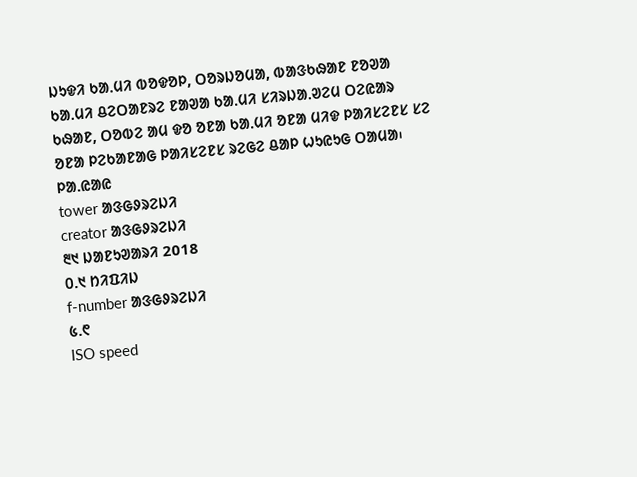ᱡᱩᱫᱤ ᱠᱟᱹᱢᱤ ᱵᱚᱫᱚᱞ, ᱛᱚᱨᱡᱚᱢᱟ, ᱵᱟᱝᱠᱷᱟᱱ ᱱᱚᱣᱟ ᱠᱟᱹᱢᱤ ᱪᱮᱛᱟᱱᱨᱮ ᱱᱟᱣᱟ ᱠᱟᱹᱢᱤ ᱥᱤᱨᱡᱟᱹᱣᱮᱢ ᱛᱮᱭᱟᱨ ᱠᱷᱟᱱ, ᱛᱚᱵᱮ ᱟᱢ ᱫᱚ ᱚᱱᱟ ᱠᱟᱹᱢᱤ ᱚᱱᱟ ᱢᱤᱫ ᱞᱟᱤᱥᱮᱱᱥ ᱥᱮ ᱚᱱᱟ ᱞᱮᱠᱟᱱᱟᱜ ᱞᱟᱤᱥᱮᱱᱥ ᱨᱮᱜᱮ ᱪᱟᱞ ᱦᱩᱭᱩᱜ ᱛᱟᱢᱟ᱾
ᱞᱟ.ᱭᱟᱭ
tower ᱟᱝᱜᱽᱨᱮᱡᱤ
creator ᱟᱝᱜᱽᱨᱮᱡᱤ
᱓᱑ ᱡᱟᱱᱩᱣᱟᱨᱤ 2018
᱐.᱑ ᱴᱤᱯᱤᱡ
f-number ᱟᱝᱜᱽᱨᱮᱡᱤ
᱕.᱖
ISO speed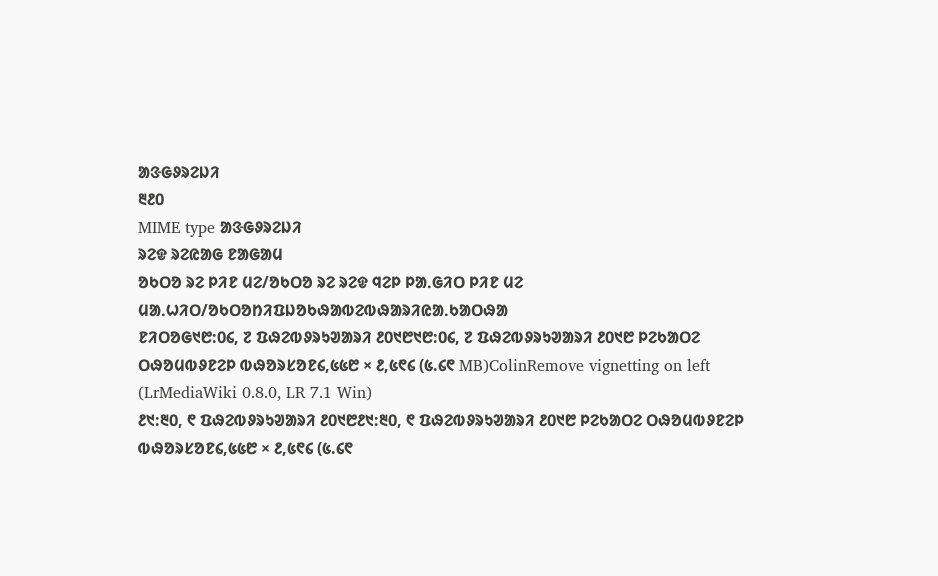ᱟᱝᱜᱽᱨᱮᱡᱤ
᱓᱒᱐
MIME type ᱟᱝᱜᱽᱨᱮᱡᱤ
ᱨᱮᱫ ᱨᱮᱭᱟᱜ ᱱᱟᱜᱟᱢ
ᱚᱠᱛᱚ ᱨᱮ ᱞᱤᱱ ᱢᱮ/ᱚᱠᱛᱚ ᱨᱮ ᱨᱮᱫ ᱧᱮᱞ ᱞᱟᱹᱜᱤᱛ ᱞᱤᱱ ᱢᱮ
ᱢᱟᱹᱦᱤᱛ/ᱚᱠᱛᱚᱴᱤᱯᱡᱚᱠᱷᱟᱵᱮᱵᱷᱟᱨᱤᱭᱟᱹᱠᱟᱛᱷᱟ
ᱱᱤᱛᱚᱜ᱑᱘:᱐᱔, ᱗ ᱯᱷᱮᱵᱽᱨᱩᱣᱟᱨᱤ ᱒᱐᱑᱘᱑᱘:᱐᱔, ᱗ ᱯᱷᱮᱵᱽᱨᱩᱣᱟᱨᱤ ᱒᱐᱑᱘ ᱞᱮᱠᱟᱛᱮ ᱛᱷᱚᱢᱵᱽᱱᱮᱞ ᱵᱷᱚᱨᱥᱚᱱ᱔,᱕᱕᱘ × ᱒,᱕᱖᱔ (᱕.᱔᱖ MB)ColinRemove vignetting on left (LrMediaWiki 0.8.0, LR 7.1 Win)
᱒᱑:᱓᱐, ᱖ ᱯᱷᱮᱵᱽᱨᱩᱣᱟᱨᱤ ᱒᱐᱑᱘᱒᱑:᱓᱐, ᱖ ᱯᱷᱮᱵᱽᱨᱩᱣᱟᱨᱤ ᱒᱐᱑᱘ ᱞᱮᱠᱟᱛᱮ ᱛᱷᱚᱢᱵᱽᱱᱮᱞ ᱵᱷᱚᱨᱥᱚᱱ᱔,᱕᱕᱘ × ᱒,᱕᱖᱔ (᱕.᱔᱖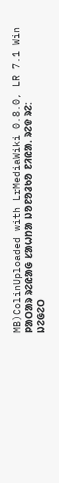MB)ColinUploaded with LrMediaWiki 0.8.0, LR 7.1 Win
ᱞᱟᱛᱟᱨ ᱨᱮᱭᱟᱜ ᱥᱟᱦᱴᱟ ᱡᱚᱱᱚᱲᱠᱚ ᱱᱤᱭᱟᱹ ᱨᱮᱫ ᱨᱮ:
ᱡᱮᱜᱮᱛ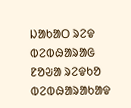ᱡᱟᱠᱟᱛ ᱨᱮᱫ ᱵᱮᱵᱷᱟᱨᱟᱜ
ᱱᱚᱶᱟ ᱨᱮᱫᱠᱚ ᱵᱮᱵᱷᱟᱨᱟᱠᱟᱫ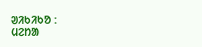ᱣᱤᱠᱤᱠᱚ :
ᱢᱮᱴᱟ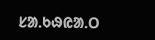ᱥᱟᱹᱠᱷᱭᱟᱹᱛ